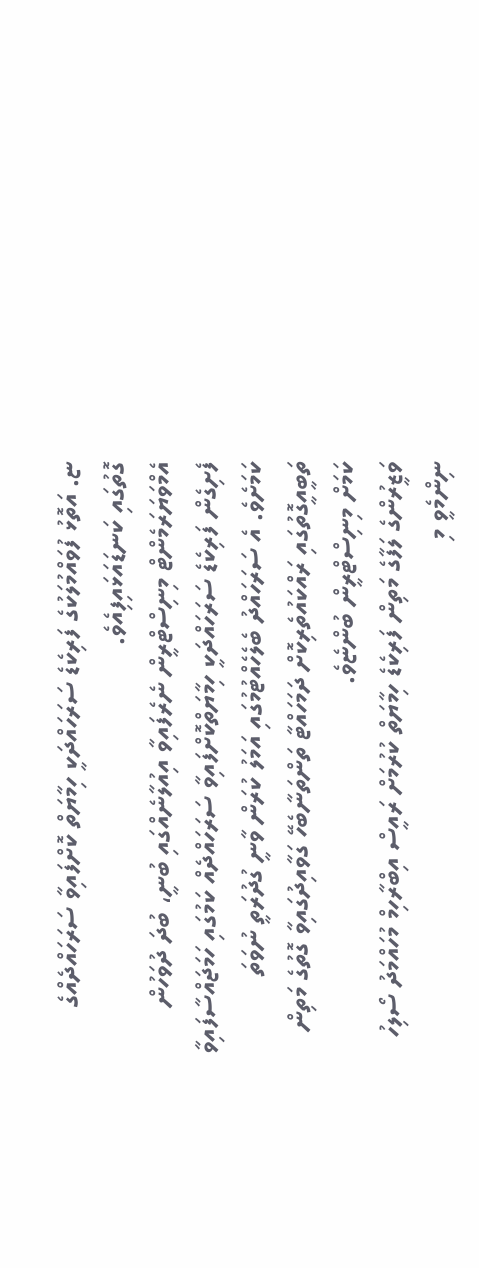ޏ. އަތޮޅު ފުވައްމުލަކުގެ ފަރިކެޑެ ސަރަހައްދަކީ ހިމާޔަތް ކޮށްފައިވާ ސަރަހައްދެއްގެ ގޮތުގައި ކަނޑައަޅައިފިއެވެ.
އެމްވަޔަރަމެންޓް މިނިސްޓްރީން ނެރެފައިވާ އިއުލާނެއްގައި ބުނީ، ބުދަ ދުވަހުން ފެށިގެން ފަރިކެޑެ ސަރަހައްދަކީ ހިމާޔަތްކޮށްފައިވާ ސަރަހައްދެއް ކަމުގައި ހަމަޖައްސާފައިވާ ކަމަށެވެ. އެ ސަރަހައްދު ބެލެހެއްޓުމުގައި އަމަލު ކުރަން ވާނީ ގުދުރަތީ ނުވަތަ ތަބީއީގޮތުގައި ރައްކައުތެރިކޮށް ދަމަހައްޓާ ތަންތަނާބެހޭ ގަވާއިދުގައިވާ ގޮތުގެ މަތިން ކަމަށް މިނިސްޓްރީން ބުންޏެވެ.
ވަޒީރުންގެ ލަފާގެ މަތިން ފަރިކެޑެ ހިމާޔަތް ކުރުމަށް ރައީސް އިބްރާހިމް މުހައްމަދު ސޯލިހު ނިންމެވީ މި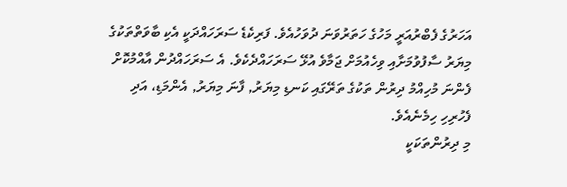އަހަރުގެ ފެބްރުއަރީ މަހުގެ ހަތަރުވަނަ ދުވަހުއެވެ. ފަރިކެޑެ ސަރަހައްދަކީ އެކި ބާވަތްތަކުގެ މިޔަރު ސާފުވުމަށާއި ވިހެއުމަށް ޖަމާވެ އުޅޭ ސަރަހައްދެކެވެ. އެ ސަރަހައްދުން އާއްމުކޮށް ފެންނަ މުހިއްމު ދިރުން ތަކުގެ ތަރޭގައި ކަނޑި މިޔަރު, ފާނަ މިޔަރު, އެންމަޑި، އަދި ފެހުރިހި ހިމެނެއެވެ.
މި ދިރުންތަކަކީ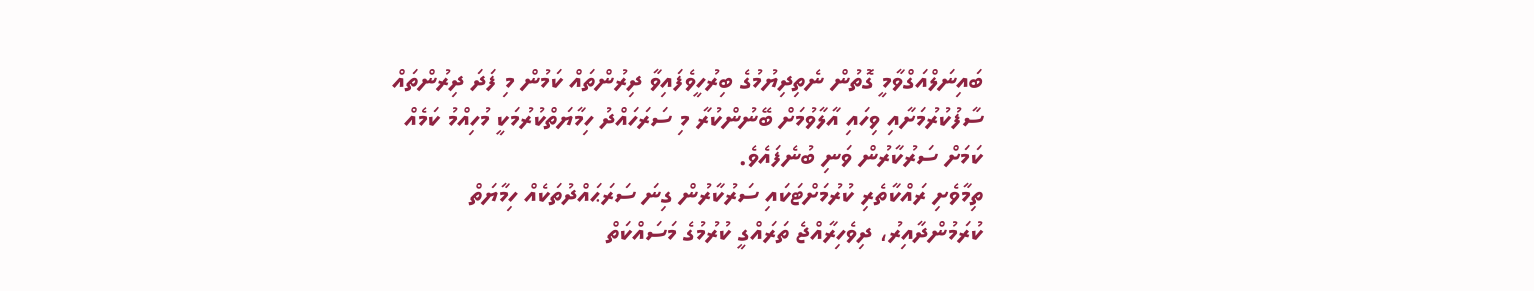ބައިނަލްއަގްވާމީ ގޮތުން ނެތިދިޔުމުގެ ބިރުހީވެފައިވާ ދިރުންތައް ކަމުން މި ފަދަ ދިރުންތައް ސާފުކުރުމަށާއި ވިހައި އާލާވުމަށް ބޭނުންކުރާ މި ސަރަހައްދު ހިމާޔަތްކުރުމަކީ މުހިއްމު ކަމެއް ކަމަށް ސަރުކާރުން ވަނި ބުނެފައެވެ.
ތިމާވެށި ރައްކާތެރި ކުރުމަށްޓަކައި ސަރުކާރުން ގިނަ ސަރަޙައްދުތަކެއް ހިމާޔަތް ކުރަމުންދާއިރު، ދިވެހިރާއްޖެ ތަރައްގީ ކުރުމުގެ މަސައްކަތް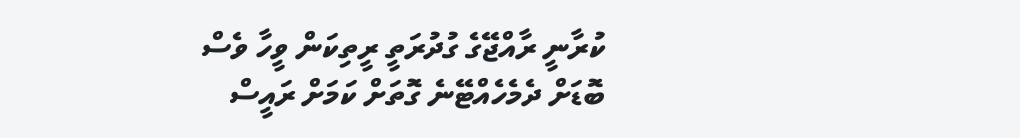ކުރާނީ ރާއްޖޭގެ ގުދުރަތީ ރީތިކަން ވީހާ ވެސް ބޮޑަށް ދެމެހެއްޓޭނެ ގޮތަށް ކަމަށް ރައީސް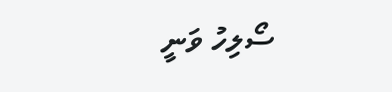ސޯލިހު ވަނީ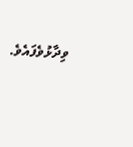ވިދާޅުވެފައެވެ.